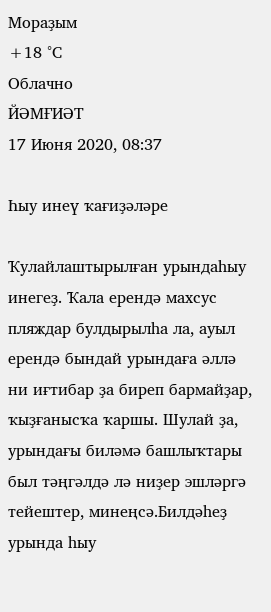Мораҙым
+18 °С
Облачно
ЙӘМҒИӘТ
17 Июня 2020, 08:37

Һыу инеү ҡағиҙәләре

Ҡулайлаштырылған урындаһыу инегеҙ. Ҡала ерендә махсус пляждар булдырылһа ла, ауыл ерендә бындай урындаға әллә ни иғтибар ҙа биреп бармайҙар, ҡыҙғанысҡа ҡаршы. Шулай ҙа, урындағы биләмә башлыҡтары был тәңгәлдә лә ниҙер эшләргә тейештер, минеңсә.Билдәһеҙ урында һыу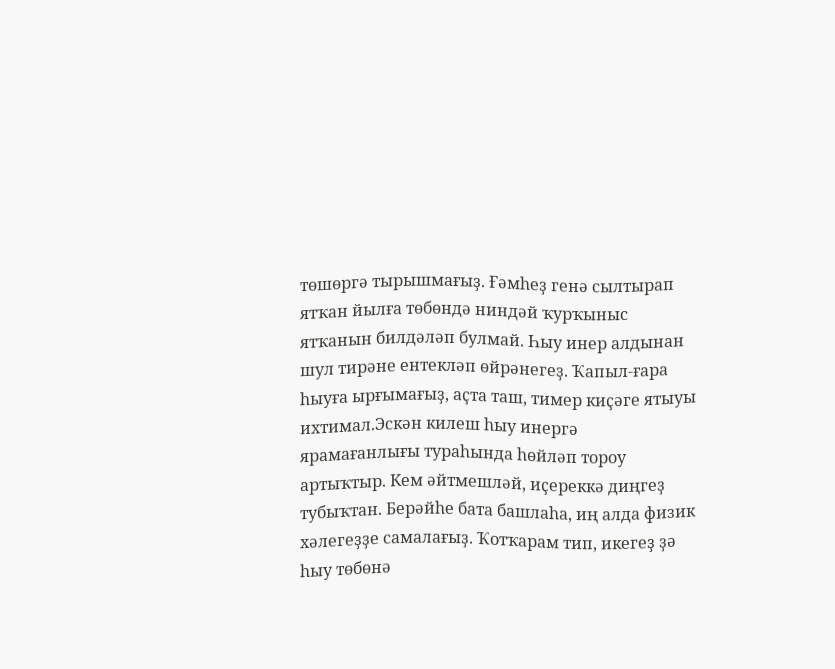төшөргә тырышмағыҙ. Ғәмһеҙ генә сылтырап ятҡан йылға төбөндә ниндәй ҡурҡыныс ятҡанын билдәләп булмай. Һыу инер алдынан шул тирәне ентекләп өйрәнегеҙ. Ҡапыл-ғара һыуға ырғымағыҙ, аҫта таш, тимер киҫәге ятыуы ихтимал.Эскән килеш һыу инергә ярамағанлығы тураһында һөйләп тороу артыҡтыр. Кем әйтмешләй, иҫереккә диңгеҙ тубыҡтан. Берәйһе бата башлаһа, иң алда физик хәлегеҙҙе самалағыҙ. Ҡотҡарам тип, икегеҙ ҙә һыу төбөнә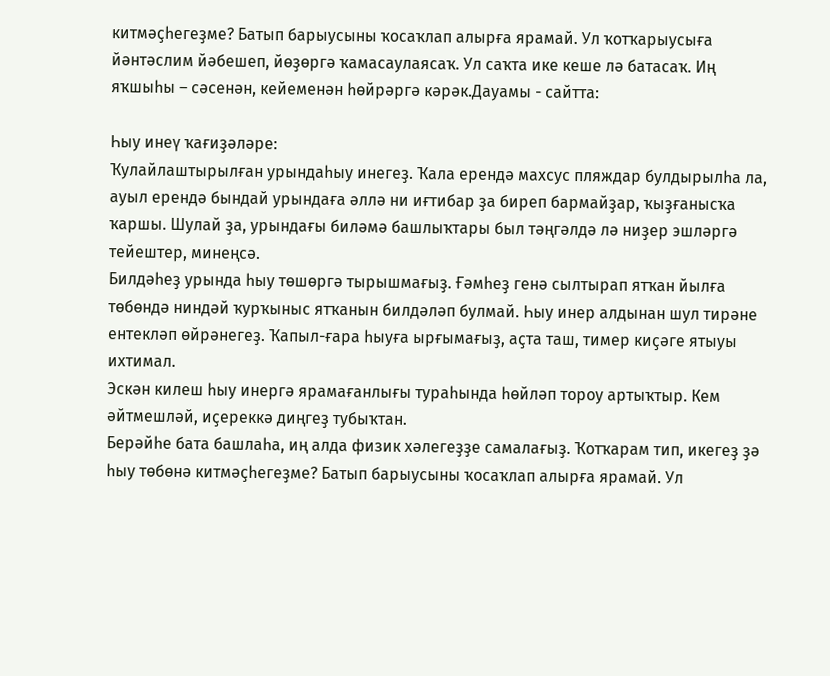китмәҫһегеҙме? Батып барыусыны ҡосаҡлап алырға ярамай. Ул ҡотҡарыусыға йәнтәслим йәбешеп, йөҙөргә ҡамасаулаясаҡ. Ул саҡта ике кеше лә батасаҡ. Иң яҡшыһы – сәсенән, кейеменән һөйрәргә кәрәк.Дауамы - сайтта:

Һыу инеү ҡағиҙәләре:
Ҡулайлаштырылған урындаһыу инегеҙ. Ҡала ерендә махсус пляждар булдырылһа ла, ауыл ерендә бындай урындаға әллә ни иғтибар ҙа биреп бармайҙар, ҡыҙғанысҡа ҡаршы. Шулай ҙа, урындағы биләмә башлыҡтары был тәңгәлдә лә ниҙер эшләргә тейештер, минеңсә.
Билдәһеҙ урында һыу төшөргә тырышмағыҙ. Ғәмһеҙ генә сылтырап ятҡан йылға төбөндә ниндәй ҡурҡыныс ятҡанын билдәләп булмай. Һыу инер алдынан шул тирәне ентекләп өйрәнегеҙ. Ҡапыл-ғара һыуға ырғымағыҙ, аҫта таш, тимер киҫәге ятыуы ихтимал.
Эскән килеш һыу инергә ярамағанлығы тураһында һөйләп тороу артыҡтыр. Кем әйтмешләй, иҫереккә диңгеҙ тубыҡтан.
Берәйһе бата башлаһа, иң алда физик хәлегеҙҙе самалағыҙ. Ҡотҡарам тип, икегеҙ ҙә һыу төбөнә китмәҫһегеҙме? Батып барыусыны ҡосаҡлап алырға ярамай. Ул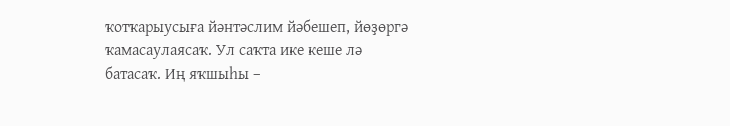ҡотҡарыусыға йәнтәслим йәбешеп, йөҙөргә ҡамасаулаясаҡ. Ул саҡта ике кеше лә батасаҡ. Иң яҡшыһы –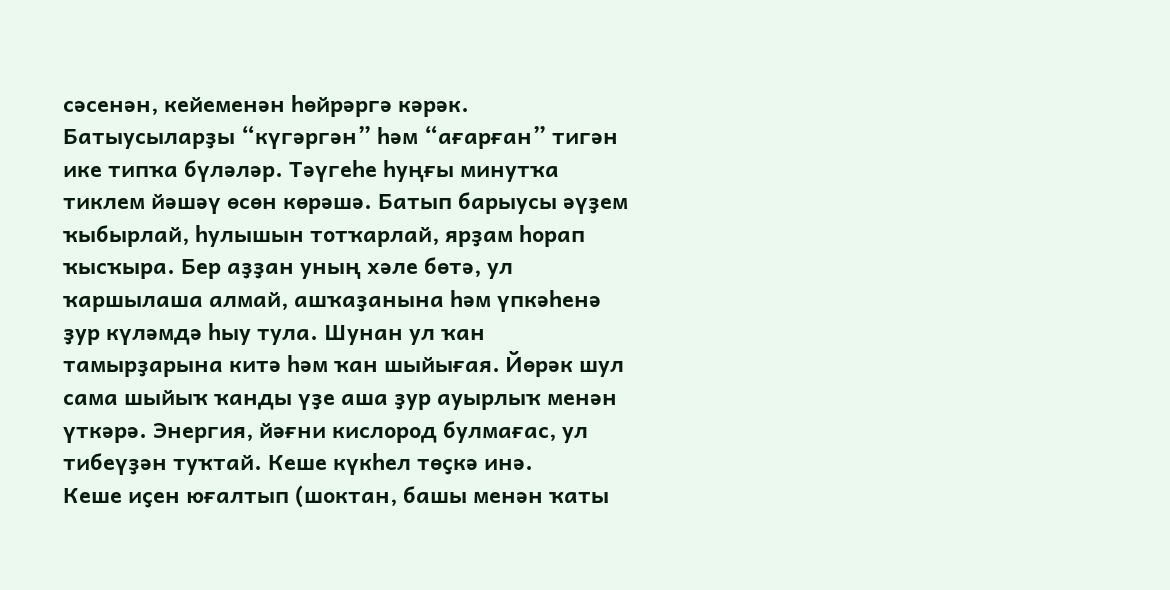сәсенән, кейеменән һөйрәргә кәрәк.
Батыусыларҙы “күгәргән” һәм “ағарған” тигән ике типҡа бүләләр. Тәүгеһе һуңғы минутҡа тиклем йәшәү өсөн көрәшә. Батып барыусы әүҙем ҡыбырлай, һулышын тотҡарлай, ярҙам һорап ҡысҡыра. Бер аҙҙан уның хәле бөтә, ул ҡаршылаша алмай, ашҡаҙанына һәм үпкәһенә ҙур күләмдә һыу тула. Шунан ул ҡан тамырҙарына китә һәм ҡан шыйығая. Йөрәк шул сама шыйыҡ ҡанды үҙе аша ҙур ауырлыҡ менән үткәрә. Энергия, йәғни кислород булмағас, ул тибеүҙән туҡтай. Кеше күкһел төҫкә инә.
Кеше иҫен юғалтып (шоктан, башы менән ҡаты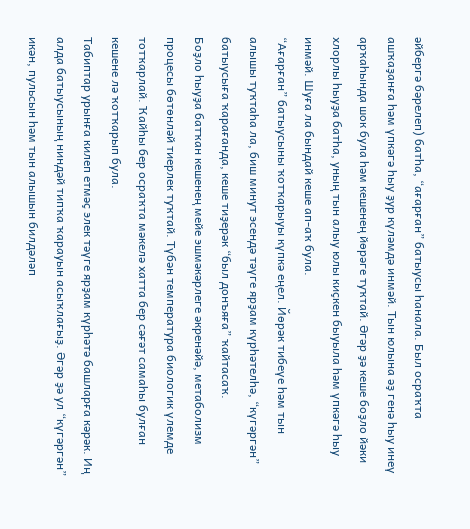әйбергә бәрелеп) батһа, “ағарған” батыусы һанала. Был осраҡта ашҡаҙанға һәм үпкәгә һыу ҙур күләмдә инмәй. Тын юлына әҙ генә һыу инеү арҡаһында шок була һәм кешенең йөрәге туҡтай. Әгәр ҙә кеше боҙло йәки хлорлы һыуҙа батһа, уның тын алыу юлы киҫкен быуыла һәм үпкәгә һыу инмәй. Шуға ла бындай кеше ап-аҡ була.
“Ағарған” батыусыны ҡотҡарыуы күпкә еңел. Йөрәк тибеүе һәм тын алышы туҡтаһа ла, биш минут эсендә тәүге ярҙам күрһәтелһә, “күгәргән” батыусыға ҡарағанда, кеше тиҙерәк “был донъяға” ҡайтасаҡ.
Боҙло һыуҙа батҡан кешенең мейе эшмәкәрлеге әкренәйә, метаболизм процесы бөтөнләй тиерлек туҡтай. Түбән температура биологик үлемде тотҡарлай. Ҡайһы бер осраҡта мәкелә хатта бер сәғәт самаһы булған кешене лә ҡотҡарып була.
Табиптар урынға килеп етмәҫ элек тәүге ярҙам күрһәтә башларға кәрәк. Иң алда батыусының ниндәй типҡа ҡарауын асыҡлағыҙ. Әгәр ҙә ул “күгәргән” икән, пульсын һәм тын алышын билдәләп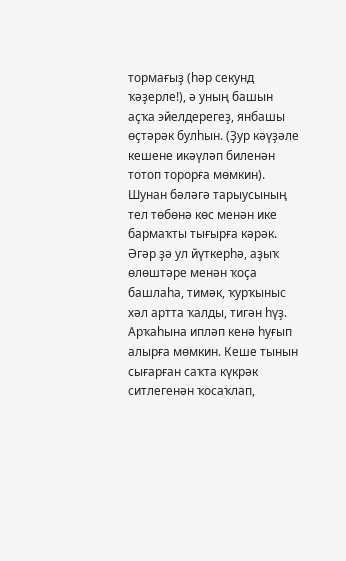тормағыҙ (һәр секунд ҡәҙерле!), ә уның башын аҫҡа эйелдерегеҙ, янбашы өҫтәрәк булһын. (Ҙур кәүҙәле кешене икәүләп биленән тотоп торорға мөмкин). Шунан бәләгә тарыусының тел төбөнә көс менән ике бармаҡты тығырға кәрәк. Әгәр ҙә ул йүткерһә, аҙыҡ өлөштәре менән ҡоҫа башлаһа, тимәк, ҡурҡыныс хәл артта ҡалды, тигән һүҙ. Арҡаһына ипләп кенә һуғып алырға мөмкин. Кеше тынын сығарған саҡта күкрәк ситлегенән ҡосаҡлап,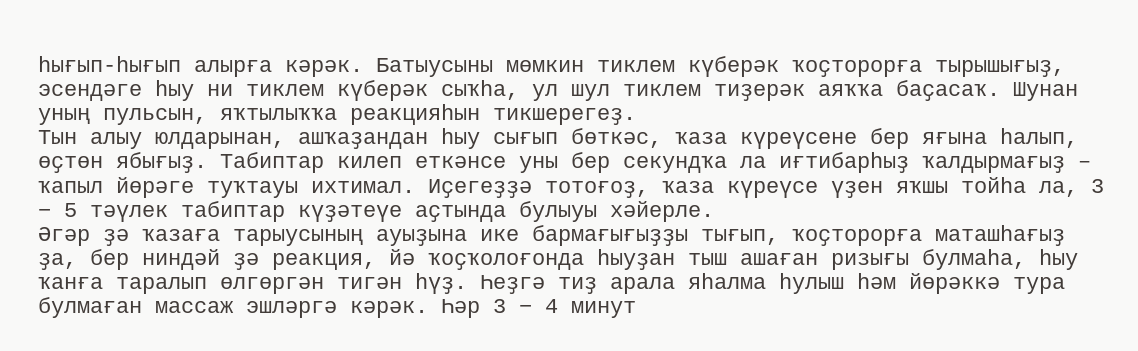һығып-һығып алырға кәрәк. Батыусыны мөмкин тиклем күберәк ҡоҫторорға тырышығыҙ, эсендәге һыу ни тиклем күберәк сыҡһа, ул шул тиклем тиҙерәк аяҡҡа баҫасаҡ. Шунан уның пульсын, яҡтылыҡҡа реакцияһын тикшерегеҙ.
Тын алыу юлдарынан, ашҡаҙандан һыу сығып бөткәс, ҡаза күреүсене бер яғына һалып, өҫтөн ябығыҙ. Табиптар килеп еткәнсе уны бер секундҡа ла иғтибарһыҙ ҡалдырмағыҙ – ҡапыл йөрәге туҡтауы ихтимал. Иҫегеҙҙә тотоғоҙ, ҡаза күреүсе үҙен яҡшы тойһа ла, 3 − 5 тәүлек табиптар күҙәтеүе аҫтында булыуы хәйерле.
Әгәр ҙә ҡазаға тарыусының ауыҙына ике бармағығыҙҙы тығып, ҡоҫторорға маташһағыҙ ҙа, бер ниндәй ҙә реакция, йә ҡоҫҡолоғонда һыуҙан тыш ашаған ризығы булмаһа, һыу ҡанға таралып өлгөргән тигән һүҙ. Һеҙгә тиҙ арала яһалма һулыш һәм йөрәккә тура булмаған массаж эшләргә кәрәк. Һәр 3 − 4 минут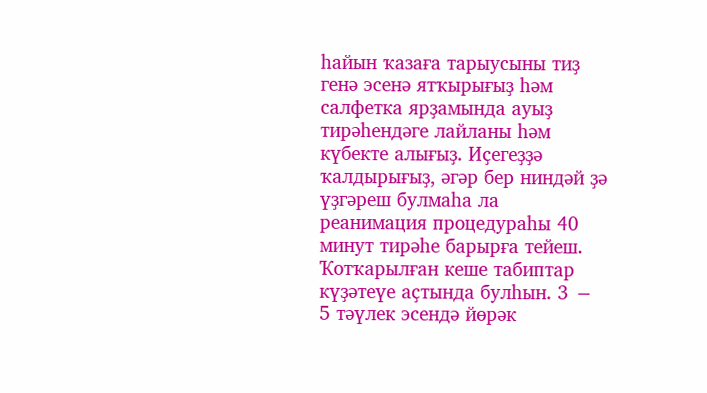һайын ҡазаға тарыусыны тиҙ генә эсенә ятҡырығыҙ һәм салфетка ярҙамында ауыҙ тирәһендәге лайланы һәм күбекте алығыҙ. Иҫегеҙҙә ҡалдырығыҙ, әгәр бер ниндәй ҙә үҙгәреш булмаһа ла реанимация процедураһы 40 минут тирәһе барырға тейеш.
Ҡотҡарылған кеше табиптар күҙәтеүе аҫтында булһын. 3 − 5 тәүлек эсендә йөрәк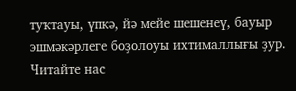туҡтауы, үпкә, йә мейе шешенеү, бауыр эшмәкәрлеге боҙолоуы ихтималлығы ҙур.
Читайте нас